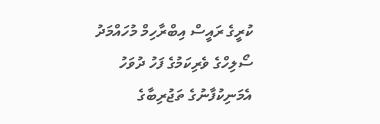ކުރީގެ ރައީސް އިބްރާހިމް މުހައްމަދު ސޯލިހްގެ ވެރިކަމުގެ ފަހު ދުވަހު އެމަނިކުފާނުގެ ތަޖުރިބާގެ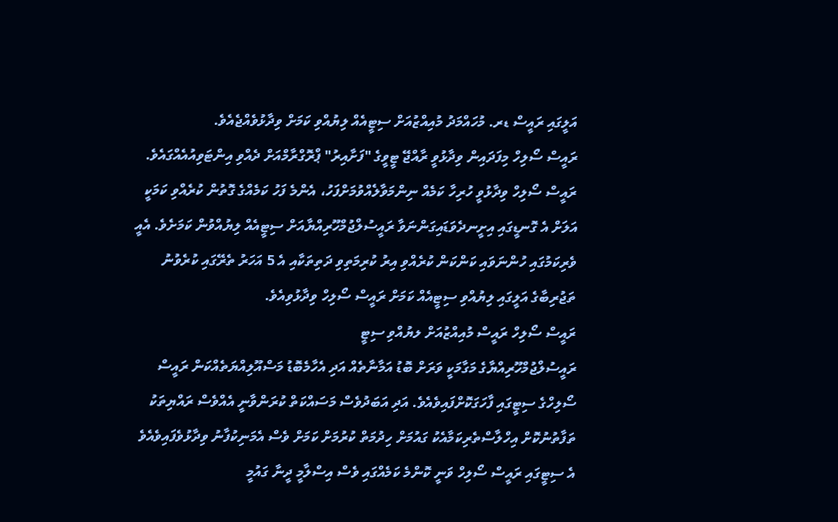އަލީގައި ރައީސް ޑރ. މުހައްމަދު މުއިއްޒުއަށް ސިޓީއެއް ލިޔުއްވި ކަމަށް ވިދާޅުވެއްޖެއެވެ.
ރައީސް ސޯލިހް މިފަދައިން ވިދާޅުވީ ރާއްޖޭ ޓީވީގެ "ފަށާއިރު" ޕްރޮގްރާމްއަށް ދެއްވި އިންޓަވިއުއެއްގައެވެ.
ރައީސް ސޯލިހް ވިދާޅުވީ ހުރިހާ ކަމެއް ނިންމަވާލެއްވުމަށްފަހު، އެންމެ ފަހު ކަމެއްގެ ގޮތުން ކުރެއްވި ކަމަކީ އަލަށް އެ ގޮނޑީގައި އިށީނދެވަޑައިގަންނަވާ ރައީސުލްޖުމްހޫރިއްޔާއަށް ސިޓީއެއް ލިޔުއްވުން ކަމަށެވެ. އެއީ ވެރިކަމުގައި ހުންނަވައި ކަންކަން ކުރެއްވި އިރު ކުރިމަތިވި ދަތިތަކާއި އެ 5 އަހަރު ތެރޭގައި ކުރެވުނު ތަޖުރިބާގެ އަލީގައި ލިޔުއްވި ސިޓީއެއް ކަމަށް ރައީސް ސޯލިހް ވިދާޅުވިއެވެ.
ރައީސް ސޯލިހް ރައީސް މުއިއްޒުއަށް ލޔުއްވި ސިޓީ
ރައީސުލްޖުމްހޫރިއްޔާގެ މަގާމަކީ ވަރަށް ބޮޑު އަމާނާތެއް އަދި އެހާމެބޮޑު މަސްއޫލިއްޔަތެއްކަން ރައީސް ސޯލިހްގެ ސިޓީގައި ފާހަގަކޮށްފައިވެއެވެ. އަދި އަބަދުވެސް މަސައްކަތް ކުރަންވާނީ އެއްވެސް ރައްޔިތަކު ތަފާތުނުކޮށް އިހްލާސްތެރިކަމާއެކު ގައުމަށް ހިދުމަތް ކުރުމަށް ކަމަށް ވެސް އެމަނިކުފާނު ވިދާޅުވެފައިވެއެވެ
އެ ސިޓީގައި ރައީސް ސޯލިހް ވަނީ ކޮންމެ ކަމެއްގައި ވެސް އިސްލާމީ ދީނާ ގައުމީ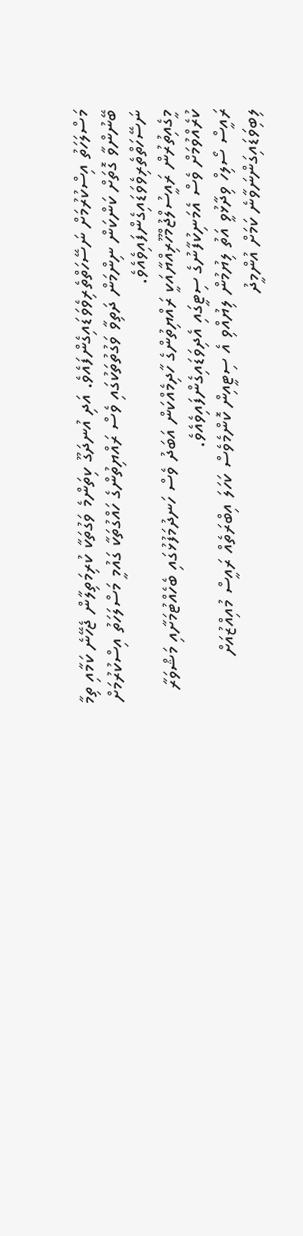މަސްލަހަތު އިސްކުރުމަށް ނަސޭހަތްތެރިވެވަޑައިގެންފައެވެ. އަދި އުނދަގޫ ކިތަންމެ ވަގުތަކާ ކުރިމަތިލާން ޖެހޭނެ ކަމާއި ތިމާ ބޭނުންވާ ގޮތަށް ކަންކަން ނިންމަން ދަތިވާ ވަގުތުތަކުގައި ވެސް ރައްޔިތުންގެ ހައްގުތަކާ ގައުމީ މަސްލަހަތު އިސްކުރުމަށް ނަސޭހަތްތެރިވެވަޑައިގެންފައިވެއެވެ.
މީގެއިތުރުން ރައީސުލްޖުމްހޫރިއްޔާއަކީ ރައްޔިތުންގެ ހާދިމެއްކަން އަބަދު ވެސް ހަނދުމަފުޅުގައި ބެހެއްޓުމަށާއި މަޝްވަރާ ކުރެއްވުމަށް ވެސް އެމަނިކުފާނުގެ ސިޓީގައި އެދިވަޑައިގެންފައިވެއެވެ.
ރައީސް ސޯލިހް ވިދާޅުވީ އަތު ލިޔުމުން ލިޔުއްވި އެ ސިޓީއިން ކޮންމެވެސް ކަހަލަ އިބްރަތެއް ރައީސް މުއިއްޒުއަށް ލިބިވަޑައިގަންނަވާނެ ކަމަށް އުންމީދު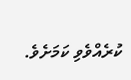ކުރެއްވެވި ކަމަށެވެ.